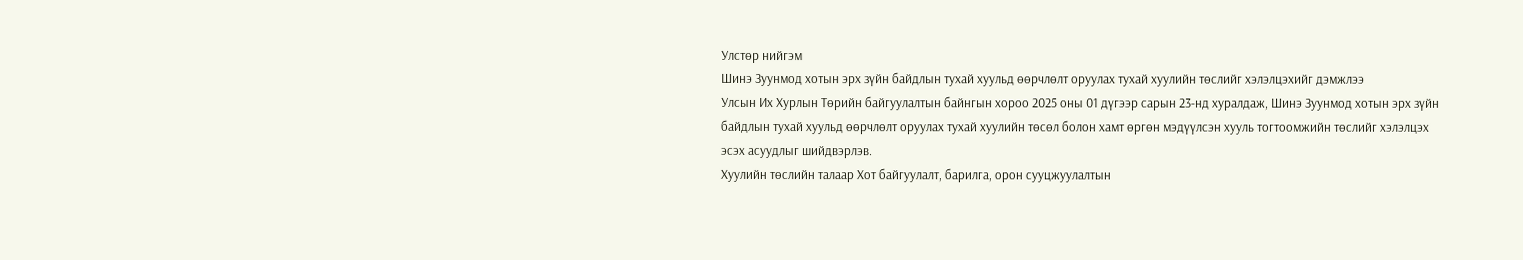Улстөр нийгэм
Шинэ Зуунмод хотын эрх зүйн байдлын тухай хуульд өөрчлөлт оруулах тухай хуулийн төслийг хэлэлцэхийг дэмжлээ
Улсын Их Хурлын Төрийн байгуулалтын байнгын хороо 2025 оны 01 дүгээр сарын 23-нд хуралдаж, Шинэ Зуунмод хотын эрх зүйн байдлын тухай хуульд өөрчлөлт оруулах тухай хуулийн төсөл болон хамт өргөн мэдүүлсэн хууль тогтоомжийн төслийг хэлэлцэх эсэх асуудлыг шийдвэрлэв.
Хуулийн төслийн талаар Хот байгуулалт, барилга, орон сууцжуулалтын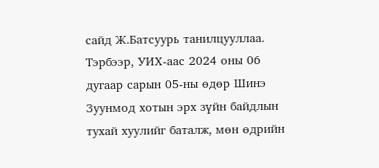сайд Ж.Батсуурь танилцууллаа.
Тэрбээр, УИХ-аас 2024 оны 06 дугаар сарын 05-ны өдөр Шинэ Зуунмод хотын эрх зүйн байдлын тухай хуулийг баталж, мөн өдрийн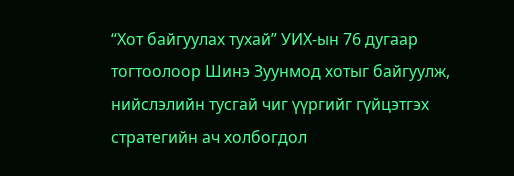“Хот байгуулах тухай” УИХ-ын 76 дугаар тогтоолоор Шинэ Зуунмод хотыг байгуулж, нийслэлийн тусгай чиг үүргийг гүйцэтгэх стратегийн ач холбогдол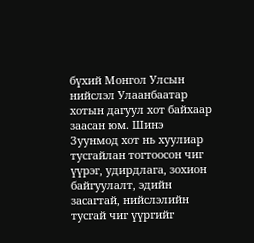бүхий Монгол Улсын нийслэл Улаанбаатар хотын дагуул хот байхаар заасан юм. Шинэ Зуунмод хот нь хуулиар тусгайлан тогтоосон чиг үүрэг, удирдлага, зохион байгуулалт, эдийн засагтай, нийслэлийн тусгай чиг үүргийг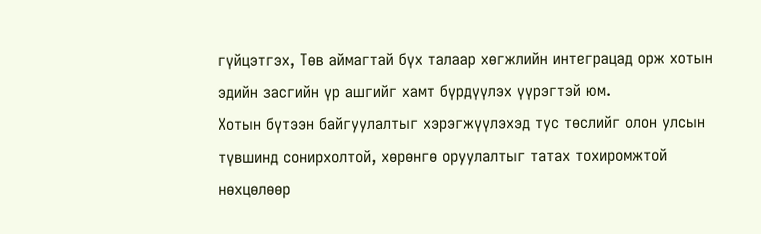гүйцэтгэх, Төв аймагтай бүх талаар хөгжлийн интеграцад орж хотын эдийн засгийн үр ашгийг хамт бүрдүүлэх үүрэгтэй юм.
Хотын бүтээн байгуулалтыг хэрэгжүүлэхэд тус төслийг олон улсын түвшинд сонирхолтой, хөрөнгө оруулалтыг татах тохиромжтой нөхцөлөөр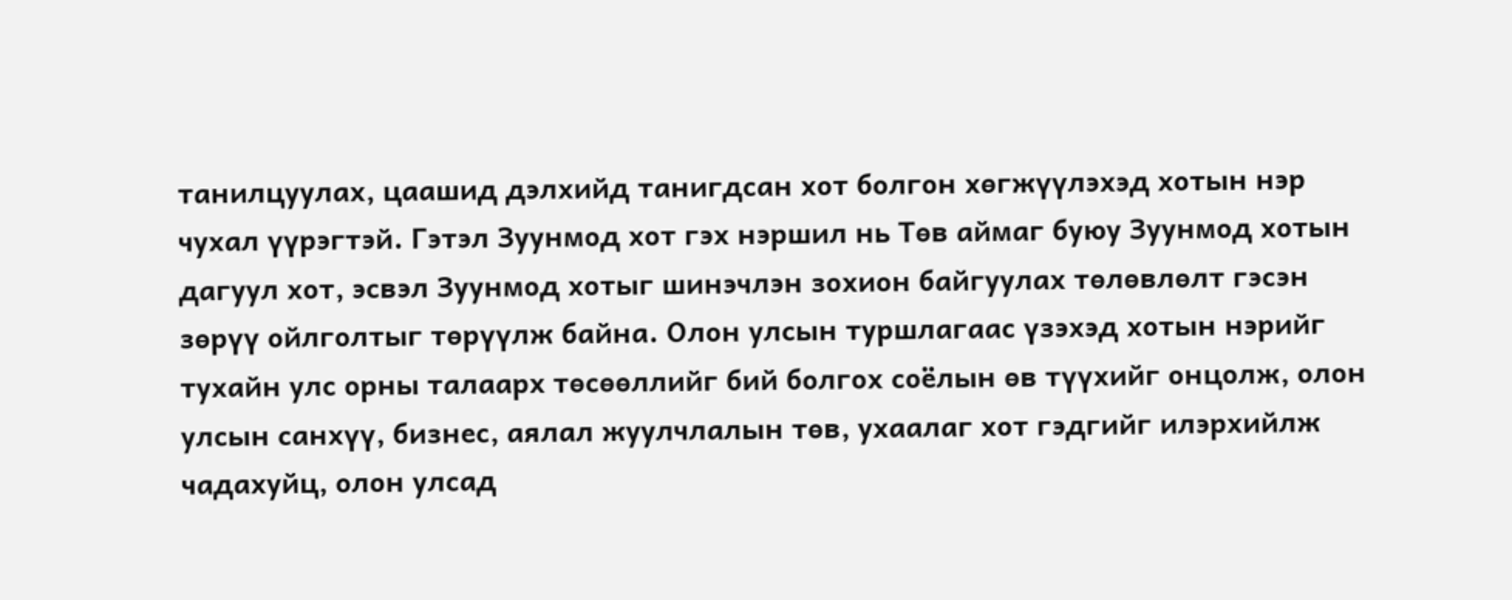танилцуулах, цаашид дэлхийд танигдсан хот болгон хөгжүүлэхэд хотын нэр чухал үүрэгтэй. Гэтэл Зуунмод хот гэх нэршил нь Төв аймаг буюу Зуунмод хотын дагуул хот, эсвэл Зуунмод хотыг шинэчлэн зохион байгуулах төлөвлөлт гэсэн зөрүү ойлголтыг төрүүлж байна. Олон улсын туршлагаас үзэхэд хотын нэрийг тухайн улс орны талаарх төсөөллийг бий болгох соёлын өв түүхийг онцолж, олон улсын санхүү, бизнес, аялал жуулчлалын төв, ухаалаг хот гэдгийг илэрхийлж чадахуйц, олон улсад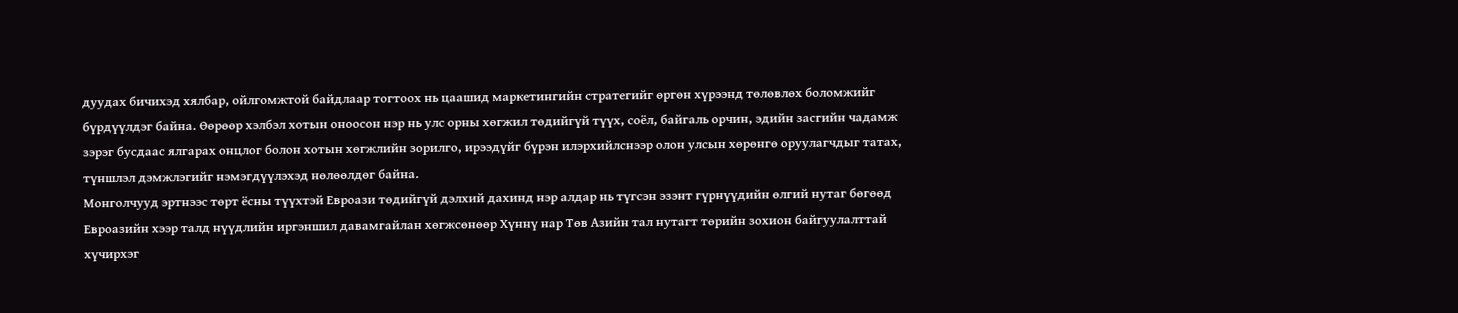дуудах бичихэд хялбар, ойлгомжтой байдлаар тогтоох нь цаашид маркетингийн стратегийг өргөн хүрээнд төлөвлөх боломжийг бүрдүүлдэг байна. Өөрөөр хэлбэл хотын оноосон нэр нь улс орны хөгжил төдийгүй түүх, соёл, байгаль орчин, эдийн засгийн чадамж зэрэг бусдаас ялгарах онцлог болон хотын хөгжлийн зорилго, ирээдүйг бүрэн илэрхийлснээр олон улсын хөрөнгө оруулагчдыг татах, түншлэл дэмжлэгийг нэмэгдүүлэхэд нөлөөлдөг байна.
Монголчууд эртнээс төрт ёсны түүхтэй Евроази төдийгүй дэлхий дахинд нэр алдар нь түгсэн эзэнт гүрнүүдийн өлгий нутаг бөгөөд Евроазийн хээр талд нүүдлийн иргэншил давамгайлан хөгжсөнөөр Хүннү нар Төв Азийн тал нутагт төрийн зохион байгуулалттай хүчирхэг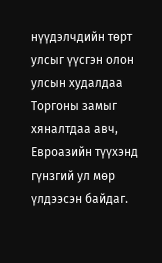нүүдэлчдийн төрт улсыг үүсгэн олон улсын худалдаа Торгоны замыг хяналтдаа авч, Евроазийн түүхэнд гүнзгий ул мөр үлдээсэн байдаг.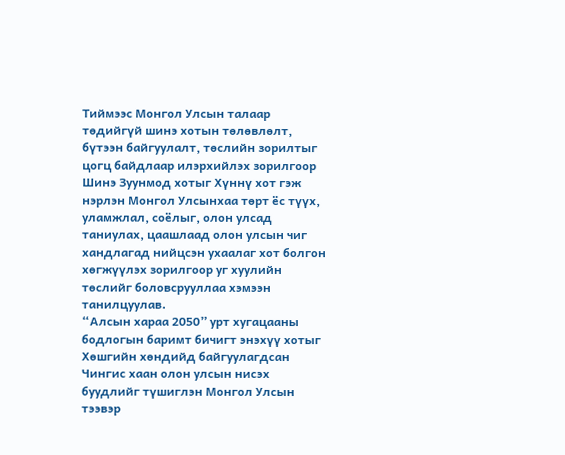Тиймээс Монгол Улсын талаар төдийгүй шинэ хотын төлөвлөлт, бүтээн байгуулалт, төслийн зорилтыг цогц байдлаар илэрхийлэх зорилгоор Шинэ Зуунмод хотыг Хүннү хот гэж нэрлэн Монгол Улсынхаа төрт ёс түүх, уламжлал, соёлыг, олон улсад таниулах, цаашлаад олон улсын чиг хандлагад нийцсэн ухаалаг хот болгон хөгжүүлэх зорилгоор уг хуулийн төслийг боловсрууллаа хэмээн танилцуулав.
“Алсын хараа 2050” урт хугацааны бодлогын баримт бичигт энэхүү хотыг Хөшгийн хөндийд байгуулагдсан Чингис хаан олон улсын нисэх буудлийг түшиглэн Монгол Улсын тээвэр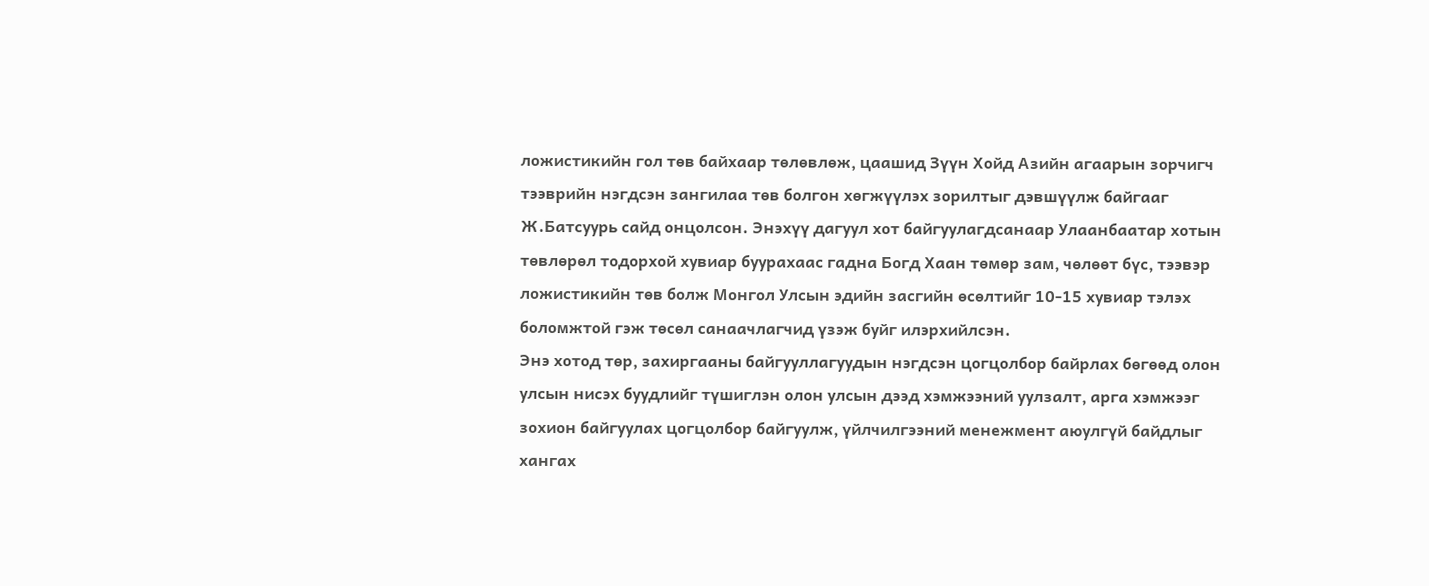ложистикийн гол төв байхаар төлөвлөж, цаашид Зүүн Хойд Азийн агаарын зорчигч тээврийн нэгдсэн зангилаа төв болгон хөгжүүлэх зорилтыг дэвшүүлж байгааг Ж.Батсуурь сайд онцолсон. Энэхүү дагуул хот байгуулагдсанаар Улаанбаатар хотын төвлөрөл тодорхой хувиар буурахаас гадна Богд Хаан төмөр зам, чөлөөт бүс, тээвэр ложистикийн төв болж Монгол Улсын эдийн засгийн өсөлтийг 10-15 хувиар тэлэх боломжтой гэж төсөл санаачлагчид үзэж буйг илэрхийлсэн.
Энэ хотод төр, захиргааны байгууллагуудын нэгдсэн цогцолбор байрлах бөгөөд олон улсын нисэх буудлийг түшиглэн олон улсын дээд хэмжээний уулзалт, арга хэмжээг зохион байгуулах цогцолбор байгуулж, үйлчилгээний менежмент аюулгүй байдлыг хангах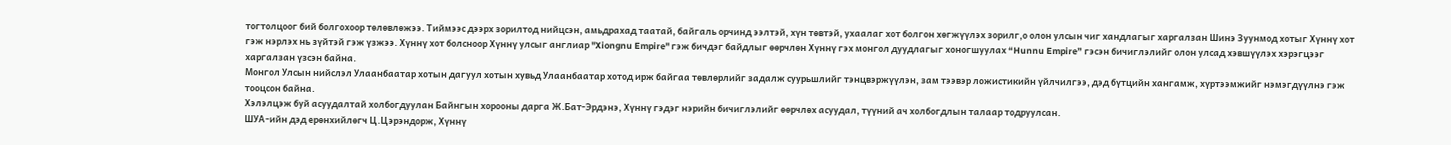тогтолцоог бий болгохоор төлөвлөжээ. Тиймээс дээрх зорилтод нийцсэн, амьдрахад таатай, байгаль орчинд ээлтэй, хүн төвтэй, ухаалаг хот болгон хөгжүүлэх зорилг,о олон улсын чиг хандлагыг харгалзан Шинэ Зуунмод хотыг Хүннү хот гэж нэрлэх нь зүйтэй гэж үзжээ. Хүннү хот болсноор Хүннү улсыг англиар "Xiongnu Empire" гэж бичдэг байдлыг өөрчлөн Хүннү гэх монгол дуудлагыг хоногшуулах “Hunnu Empire” гэсэн бичиглэлийг олон улсад хэвшүүлэх хэрэгцээг харгалзан үзсэн байна.
Монгол Улсын нийслэл Улаанбаатар хотын дагуул хотын хувьд Улаанбаатар хотод ирж байгаа төвлөрлийг задалж суурьшлийг тэнцвэржүүлэн, зам тээвэр ложистикийн үйлчилгээ, дэд бүтцийн хангамж, хүртээмжийг нэмэгдүүлнэ гэж тооцсон байна.
Хэлэлцэж буй асуудалтай холбогдуулан Байнгын хорооны дарга Ж.Бат-Эрдэнэ, Хүннү гэдэг нэрийн бичиглэлийг өөрчлөх асуудал, түүний ач холбогдлын талаар тодруулсан.
ШУА-ийн дэд ерөнхийлөгч Ц.Цэрэндорж, Хүннү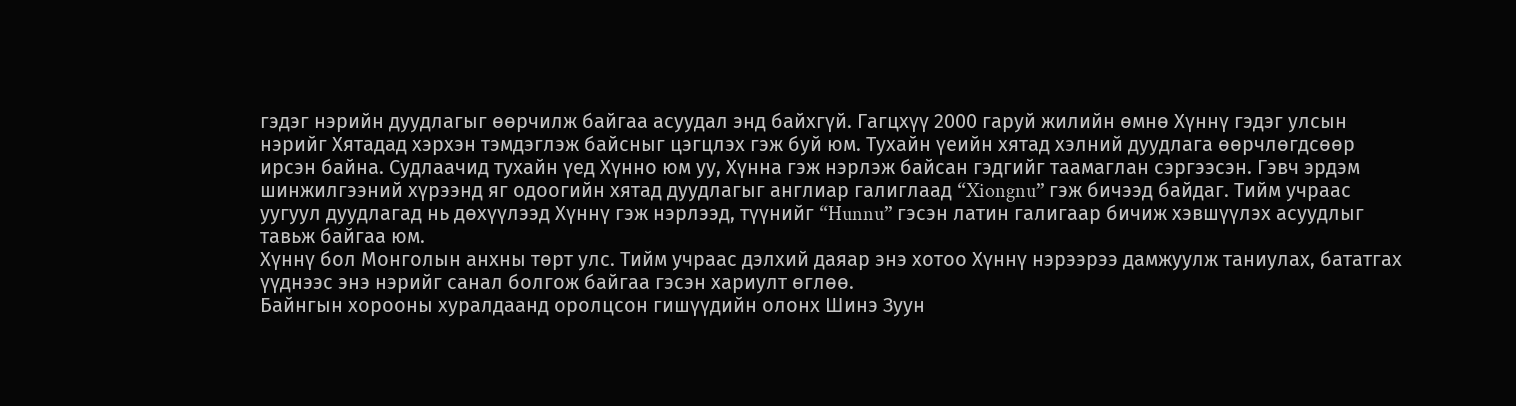гэдэг нэрийн дуудлагыг өөрчилж байгаа асуудал энд байхгүй. Гагцхүү 2000 гаруй жилийн өмнө Хүннү гэдэг улсын нэрийг Хятадад хэрхэн тэмдэглэж байсныг цэгцлэх гэж буй юм. Тухайн үеийн хятад хэлний дуудлага өөрчлөгдсөөр ирсэн байна. Судлаачид тухайн үед Хүнно юм уу, Хүнна гэж нэрлэж байсан гэдгийг таамаглан сэргээсэн. Гэвч эрдэм шинжилгээний хүрээнд яг одоогийн хятад дуудлагыг англиар галиглаад “Xiongnu” гэж бичээд байдаг. Тийм учраас уугуул дуудлагад нь дөхүүлээд Хүннү гэж нэрлээд, түүнийг “Hunnu” гэсэн латин галигаар бичиж хэвшүүлэх асуудлыг тавьж байгаа юм.
Хүннү бол Монголын анхны төрт улс. Тийм учраас дэлхий даяар энэ хотоо Хүннү нэрээрээ дамжуулж таниулах, бататгах үүднээс энэ нэрийг санал болгож байгаа гэсэн хариулт өглөө.
Байнгын хорооны хуралдаанд оролцсон гишүүдийн олонх Шинэ Зуун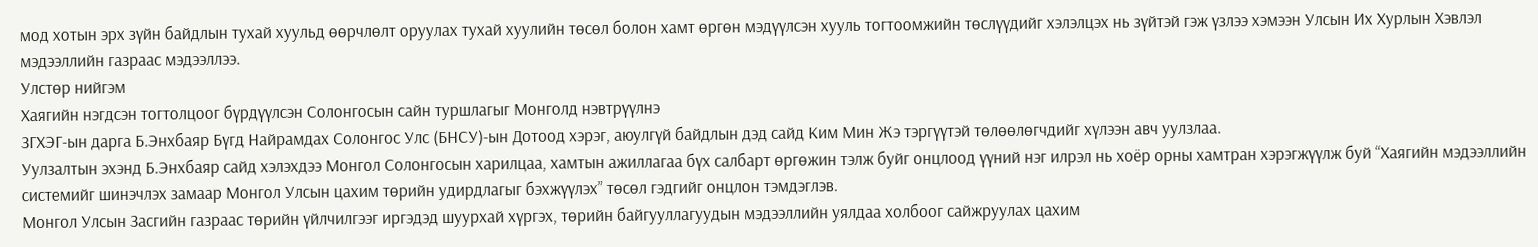мод хотын эрх зүйн байдлын тухай хуульд өөрчлөлт оруулах тухай хуулийн төсөл болон хамт өргөн мэдүүлсэн хууль тогтоомжийн төслүүдийг хэлэлцэх нь зүйтэй гэж үзлээ хэмээн Улсын Их Хурлын Хэвлэл мэдээллийн газраас мэдээллээ.
Улстөр нийгэм
Хаягийн нэгдсэн тогтолцоог бүрдүүлсэн Солонгосын сайн туршлагыг Монголд нэвтрүүлнэ
ЗГХЭГ-ын дарга Б.Энхбаяр Бүгд Найрамдах Солонгос Улс (БНСУ)-ын Дотоод хэрэг, аюулгүй байдлын дэд сайд Ким Мин Жэ тэргүүтэй төлөөлөгчдийг хүлээн авч уулзлаа.
Уулзалтын эхэнд Б.Энхбаяр сайд хэлэхдээ Монгол Солонгосын харилцаа, хамтын ажиллагаа бүх салбарт өргөжин тэлж буйг онцлоод үүний нэг илрэл нь хоёр орны хамтран хэрэгжүүлж буй “Хаягийн мэдээллийн системийг шинэчлэх замаар Монгол Улсын цахим төрийн удирдлагыг бэхжүүлэх” төсөл гэдгийг онцлон тэмдэглэв.
Монгол Улсын Засгийн газраас төрийн үйлчилгээг иргэдэд шуурхай хүргэх, төрийн байгууллагуудын мэдээллийн уялдаа холбоог сайжруулах цахим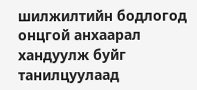шилжилтийн бодлогод онцгой анхаарал хандуулж буйг танилцуулаад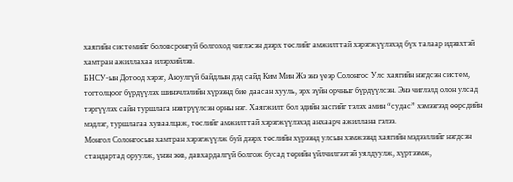хаягийн системийг боловсронгуй болгоход чиглэсэн дээрх төслийг амжилттай хэрэгжүүлэхэд бүх талаар идэвхтэй хамтран ажиллахаа илэрхийлэв.
БНСУ-ын Дотоод хэрэг, Аюулгүй байдлын дэд сайд Ким Мин Жэ энэ үеэр Солонгос Улс хаягийн нэгдсэн систем, тогтолцоог бүрдүүлэх шинэчлэлийн хүрээнд бие даасан хууль, эрх зүйн орчныг бүрдүүлсэн. Энэ чиглэлд олон улсад тэргүүлэх сайн туршлага нэвтрүүлсэн орны нэг. Хаягжилт бол эдийн засгийг тэлэх амин “судас” хэмээгээд өөрсдийн мэдлэг, туршлагаа хуваалцаж, төслийг амжилттай хэрэгжүүлэхэд анхаарч ажиллана гэлээ.
Монгол Солонгосын хамтран хэрэгжүүлж буй дээрх төслийн хүрээнд улсын хэмжээнд хаягийн мэдээллийг нэгдсэн стандартад оруулж, үнэн зөв, давхардалгүй болгож бусад төрийн үйлчилгээтэй уялдуулж, хүртээмж,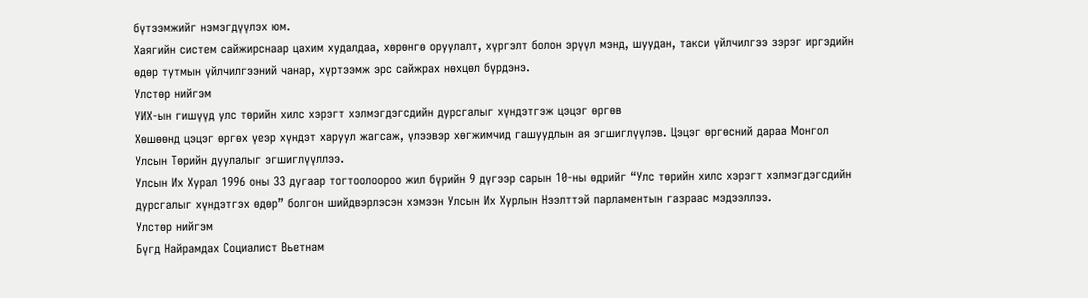бүтээмжийг нэмэгдүүлэх юм.
Хаягийн систем сайжирснаар цахим худалдаа, хөрөнгө оруулалт, хүргэлт болон эрүүл мэнд, шуудан, такси үйлчилгээ зэрэг иргэдийн өдөр тутмын үйлчилгээний чанар, хүртээмж эрс сайжрах нөхцөл бүрдэнэ.
Улстөр нийгэм
УИХ-ын гишүүд улс төрийн хилс хэрэгт хэлмэгдэгсдийн дурсгалыг хүндэтгэж цэцэг өргөв
Хөшөөнд цэцэг өргөх үеэр хүндэт харуул жагсаж, үлээвэр хөгжимчид гашуудлын ая эгшиглүүлэв. Цэцэг өргөсний дараа Монгол Улсын Төрийн дуулалыг эгшиглүүллээ.
Улсын Их Хурал 1996 оны 33 дугаар тогтоолоороо жил бүрийн 9 дүгээр сарын 10-ны өдрийг “Улс төрийн хилс хэрэгт хэлмэгдэгсдийн дурсгалыг хүндэтгэх өдөр” болгон шийдвэрлэсэн хэмээн Улсын Их Хурлын Нээлттэй парламентын газраас мэдээллээ.
Улстөр нийгэм
Бүгд Найрамдах Социалист Вьетнам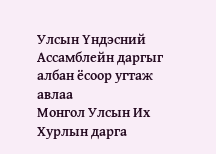Улсын Үндэсний Ассамблейн даргыг албан ёсоор угтаж авлаа
Монгол Улсын Их Хурлын дарга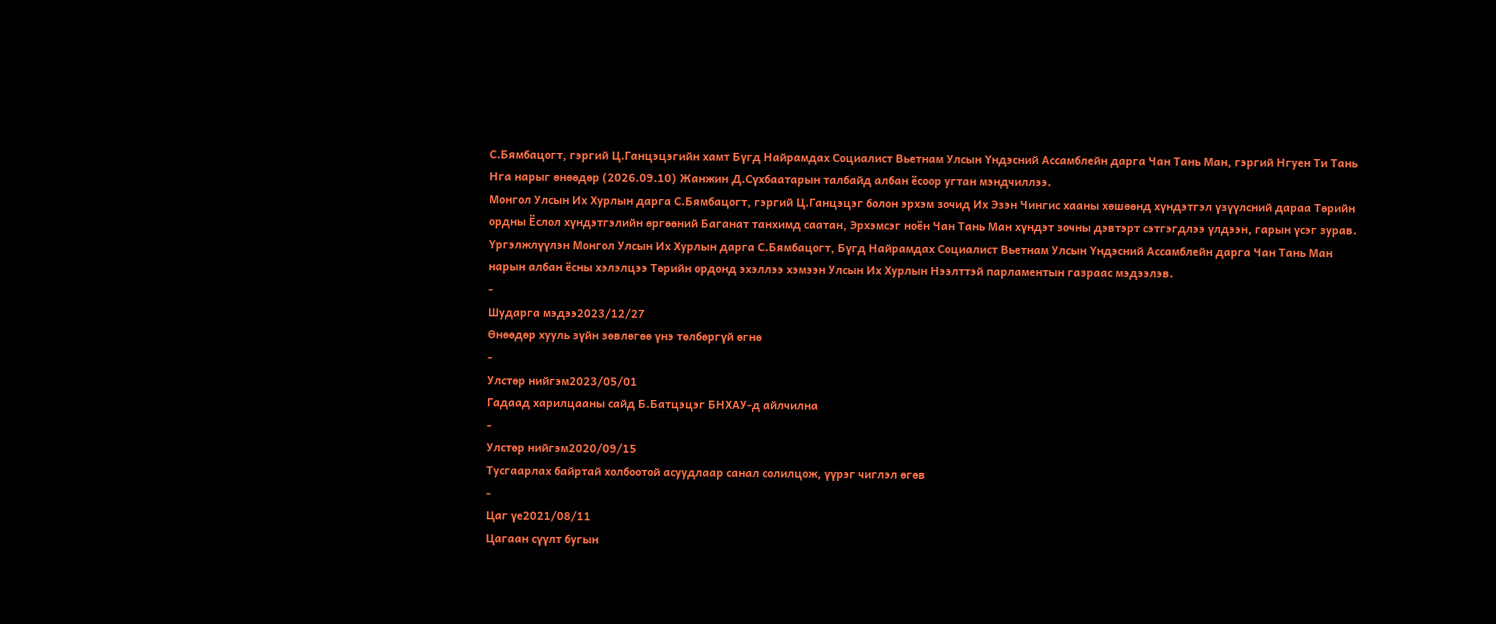С.Бямбацогт, гэргий Ц.Ганцэцэгийн хамт Бүгд Найрамдах Социалист Вьетнам Улсын Үндэсний Ассамблейн дарга Чан Тань Ман, гэргий Нгуен Ти Тань Нга нарыг өнөөдөр (2026.09.10) Жанжин Д.Сүхбаатарын талбайд албан ёсоор угтан мэндчиллээ.
Монгол Улсын Их Хурлын дарга С.Бямбацогт, гэргий Ц.Ганцэцэг болон эрхэм зочид Их Эзэн Чингис хааны хөшөөнд хүндэтгэл үзүүлсний дараа Төрийн ордны Ёслол хүндэтгэлийн өргөөний Баганат танхимд саатан, Эрхэмсэг ноён Чан Тань Ман хүндэт зочны дэвтэрт сэтгэгдлээ үлдээн, гарын үсэг зурав.
Үргэлжлүүлэн Монгол Улсын Их Хурлын дарга С.Бямбацогт, Бүгд Найрамдах Социалист Вьетнам Улсын Үндэсний Ассамблейн дарга Чан Тань Ман нарын албан ёсны хэлэлцээ Төрийн ордонд эхэллээ хэмээн Улсын Их Хурлын Нээлттэй парламентын газраас мэдээлэв.
-
Шударга мэдээ2023/12/27
Өнөөдөр хууль зүйн зөвлөгөө үнэ төлбөргүй өгнө
-
Улстөр нийгэм2023/05/01
Гадаад харилцааны сайд Б.Батцэцэг БНХАУ-д айлчилна
-
Улстөр нийгэм2020/09/15
Тусгаарлах байртай холбоотой асуудлаар санал солилцож, үүрэг чиглэл өгөв
-
Цаг үе2021/08/11
Цагаан сүүлт бугын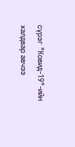сүрэг "Ковид-19"-ийн халдвар авчээ